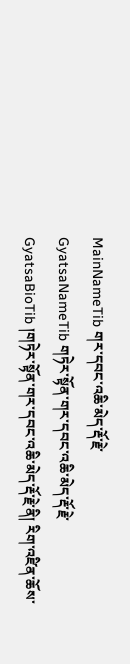MainNameTib གར་དབང་འཆི་མེད་རྡོ་རྗེ་
GyatsaNameTib གཏེར་སྟོན་གར་དབང་འཆི་མེད་རྡོ་རྗེ་
GyatsaBioTib །གཏེར་སྟོན་གར་དབང་འཆི་མེད་རྡོ་རྗེ་ནི། རིག་འཛིན་ཆོས་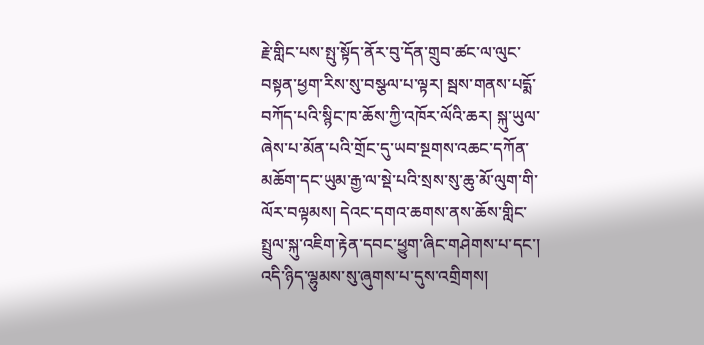རྗེ་གླིང་པས་སྤུ་སྟོད་ནོར་བུ་དོན་གྲུབ་ཚང་ལ་ལུང་བསྟན་ཕྱག་རིས་སུ་བསྩལ་པ་ལྟར། སྦས་གནས་པདྨོ་བཀོད་པའི་སྙིང་ཁ་ཆོས་ཀྱི་འཁོར་ལོའི་ཆར། སྐུ་ཡུལ་ཞེས་པ་མོན་པའི་གྲོང་དུ་ཡབ་སྔགས་འཆང་དཀོན་མཆོག་དང་ཡུམ་རྒྱ་ལ་སྡེ་པའི་སྲས་སུ་ཆུ་མོ་ལུག་གི་ལོར་བལྟམས། དེའང་དགའ་ཆགས་ནས་ཆོས་གླིང་སྤྲུལ་སྐུ་འཇིག་རྟེན་དབང་ཕྱུག་ཞིང་གཤེགས་པ་དང་། འདི་ཉིད་ལྷུམས་སུ་ཞུགས་པ་དུས་འགྲིགས།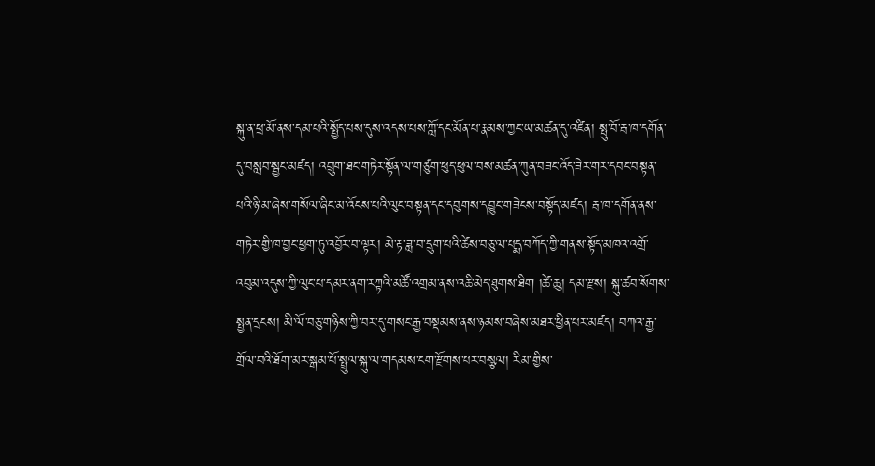སྐུ་ན་ཕྲ་མོ་ནས་དམ་པའི་སྤྱོད་པས་དུས་འདས་པས་ཀློ་དང་མོན་པ་རྣམས་ཀྱང་ཡ་མཚན་དུ་འཛིན། སྤུ་བོ་རྦ་ཁ་དགོན་དུ་བསླབ་སྦྱང་མཛད། འབྲུག་ཐང་གཏེར་སྟོན་ལ་གཙུག་ཕུད་ཕུལ་བས་མཚན་ཀུན་བཟང་འོད་ཟེར་གར་དབང་བསྟན་པའི་ཉི་མ་ཞེས་གསོལ་ཞིང་མ་འོངས་པའི་ལུང་བསྟན་དང་དབུགས་དབྱུང་གཟེངས་བསྟོད་མཛད། རྦ་ཁ་དགོན་ནས་གཏེར་གྱི་ཁ་བྱང་ཕྱག་ཏུ་འབྱོར་བ་ལྟར། མེ་རྟ་ཟླ་བ་དྲུག་པའི་ཚེས་བཅུ་ལ་པདྨ་བཀོད་ཀྱི་གནས་སྟོད་མཁའ་འགྲོ་འབུམ་འདུས་ཀྱི་ལུང་པ་དམར་ནག་རཀྟའི་མཚོ་འགྲམ་ནས་འཆི་མེད་ཐུགས་ཐིག །ཚེ་ཆུ། དམ་རྫས། སྐུ་ཚབ་སོགས་སྤྱན་དྲངས། མི་ལོ་བཅུ་གཉིས་ཀྱི་བར་དུ་གསང་རྒྱ་བསྡམས་ནས་ཉམས་བཞེས་མཐར་ཕྱིན་པར་མཛད། བཀའ་རྒྱ་གྲོལ་བའི་ཐོག་མར་སྒམ་པོ་སྤྲུལ་སྐུ་ལ་གདམས་ངག་རྫོགས་པར་བསྩལ། རིམ་གྱིས་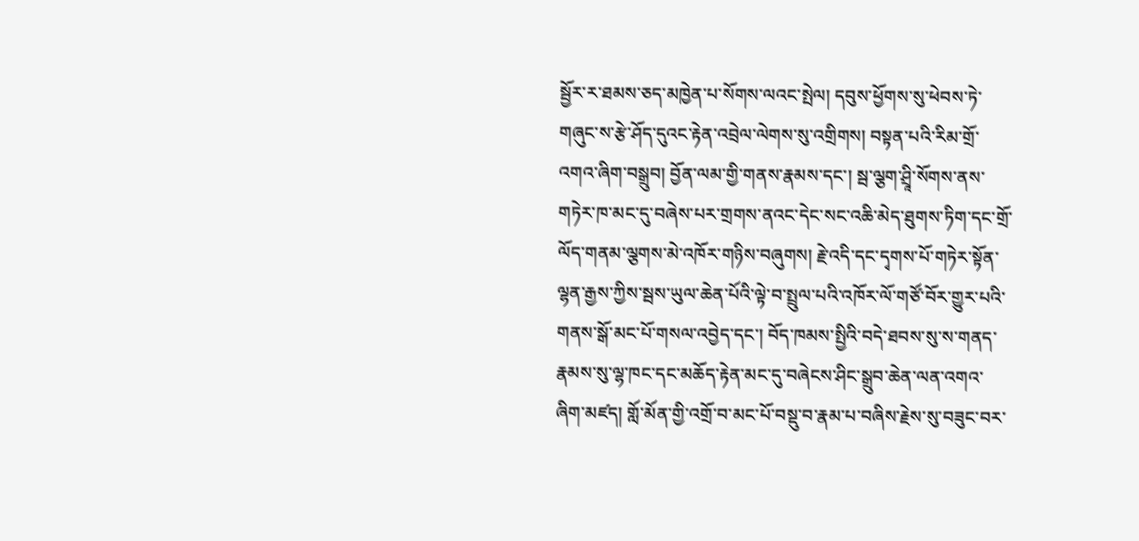སྦྱོར་ར་ཐམས་ཅད་མཁྱེན་པ་སོགས་ལའང་སྤེལ། དབུས་ཕྱོགས་སུ་ཕེབས་ཏེ་གཞུང་ས་རྩེ་ཤོད་དུའང་རྟེན་འབྲེལ་ལེགས་སུ་འགྲིགས། བསྟན་པའི་རིམ་གྲོ་འགའ་ཞིག་བསྒྲུབ། བྱོན་ལམ་གྱི་གནས་རྣམས་དང་། སྦ་ལྕག་ཤྲཱི་སོགས་ནས་གཏེར་ཁ་མང་དུ་བཞེས་པར་གྲགས་ནའང་དེང་སང་འཆི་མེད་ཐུགས་ཏིག་དང་གྲོ་ལོད་གནམ་ལྕགས་མེ་འཁོར་གཉིས་བཞུགས། རྗེ་འདི་དང་དྭགས་པོ་གཏེར་སྟོན་ལྷན་རྒྱས་ཀྱིས་སྦས་ཡུལ་ཆེན་པོའི་ལྟེ་བ་སྤྲུལ་པའི་འཁོར་ལོ་གཙོ་བོར་གྱུར་པའི་གནས་སྒོ་མང་པོ་གསལ་འབྱེད་དང་། བོད་ཁམས་སྤྱིའི་བདེ་ཐབས་སུ་ས་གནད་རྣམས་སུ་ལྷ་ཁང་དང་མཆོད་རྟེན་མང་དུ་བཞེངས་ཤིང་སྒྲུབ་ཆེན་ལན་འགའ་ཞིག་མཛད། གློ་མོན་གྱི་འགྲོ་བ་མང་པོ་བསྡུ་བ་རྣམ་པ་བཞིས་རྗེས་སུ་བཟུང་བར་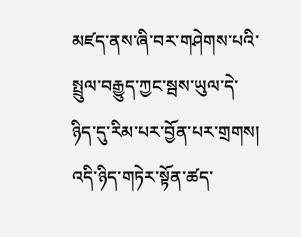མཛད་ནས་ཞི་བར་གཤེགས་པའི་སྤྲུལ་བརྒྱུད་ཀྱང་སྦས་ཡུལ་དེ་ཉིད་དུ་རིམ་པར་བྱོན་པར་གྲགས། འདི་ཉིད་གཏེར་སྟོན་ཚད་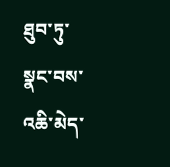ཐུབ་ཏུ་སྣང་བས་འཆི་མེད་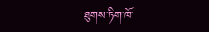ཐུགས་ཏིག་ཁོ་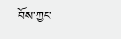བོས་ཀྱང་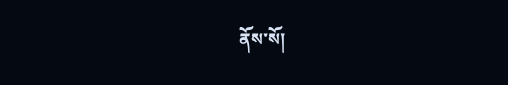ནོས་སོ།